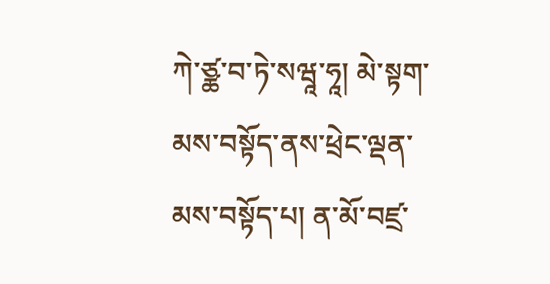ཀེ་ཙྪ་བ་ཏེ་སཝཱ་ཧཱ། མེ་སྟག་མས་བསྟོད་ནས་ཕྲེང་ལྡན་མས་བསྟོད་པ། ན་མོ་བཛྲ་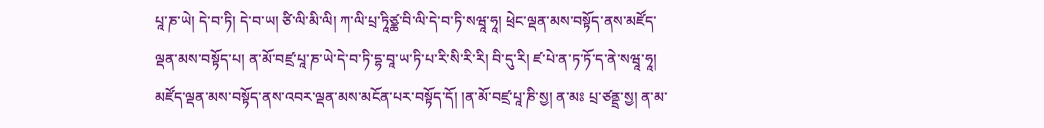པཱ་ཎ་ཡེ། དེ་བ་ཏི། དེ་བ་ཡ། ཙི་ལི་མི་ལི། ཀ་ལི་པྲ་ཏཱིཙྪ་བི་ལི་དེ་བ་ཏི་སཝཱ་ཧཱ། ཕྲེང་ལྡན་མས་བསྟོད་ནས་མཛོད་ལྡན་མས་བསྟོད་པ། ན་མོ་བཛྲ་པཱ་ཎ་ཡེ་དེ་བ་ཏི་དྷ་བཱ་ཡ་ཏི་པ་རི་སི་རི་རི། བི་དུ་རི། ཛ་པེ་ན་ཏ་ཏོ་ད་ནེ་སཝཱ་ཧཱ། མཛོད་ལྡན་མས་བསྟོད་ནས་འབར་ལྡན་མས་མངོན་པར་བསྟོད་དོ། །ན་མོ་བཛྲ་པཱ་ཎི་སྱ། ན་མཿ པྲ་ཙནྡྲ་སྱ། ན་མ་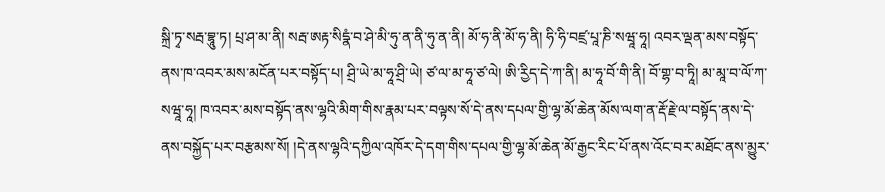སྐྲི་ཏྭ་སརྦ་བྷཱུ་ཏ། པྲ་ཤ་མ་ནི། སརྦ་ཨརྟ་སིདྣཾ་བ་ཤེ་མི་ཧུ་ན་ནི་ཧུ་ན་ནི། མོ་ཧ་ནི་མོ་ཧ་ནི། ཧི་ཧི་བཛྲ་པཱ་ཎི་སཝཱ་ཧཱ། འབར་ལྡན་མས་བསྟོད་ནས་ཁ་འབར་མས་མངོན་པར་བསྟོད་པ། ཤྲི་ཡེ་མ་ཧཱ་ཤྲི་ཡེ། ཙ་ལ་མ་ཧཱ་ཙ་ལེ། ཨི་རྱིད་དེ་ཀ་ནི། མ་ཧཱ་བོ་གི་ནི། བོ་གྷ་བ་ཏཱི། མ་མཱ་བ་ལོ་ཀ་སཝཱ་ཧཱ། ཁ་འབར་མས་བསྟོད་ནས་ལྷའི་མིག་གིས་རྣམ་པར་བལྟས་སོ་དེ་ནས་དཔལ་གྱི་ལྷ་མོ་ཆེན་མོས་ལག་ན་རྡོ་རྗེ་ལ་བསྟོད་ནས་དེ་ནས་བསྐྱོད་པར་བརྩམས་སོ། །དེ་ནས་ལྷའི་དཀྱིལ་འཁོར་དེ་དག་གིས་དཔལ་གྱི་ལྷ་མོ་ཆེན་མོ་རྒྱང་རིང་པོ་ནས་འོང་བར་མཐོང་ནས་མྱུར་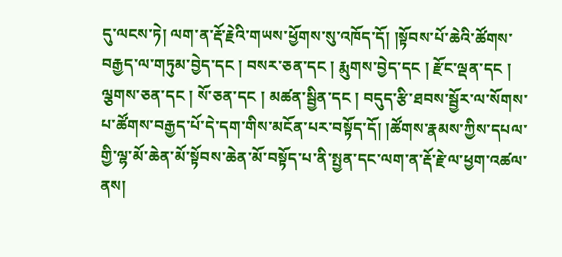དུ་ལངས་ཏེ། ལག་ན་རྡོ་རྗེའི་གཡས་ཕྱོགས་སུ་འཁོད་དོ། །སྟོབས་པོ་ཆེའི་ཚོགས་བརྒྱད་ལ་གཏུམ་བྱེད་དང ། བསར་ཅན་དང ། རྨུགས་བྱེད་དང ། རྫོང་ལྡན་དང ། ལྕགས་ཅན་དང ། སོ་ཅན་དང ། མཚན་སྦྱིན་དང ། བདུད་རྩི་ཐབས་སྦྱོར་ལ་སོགས་པ་ཚོགས་བརྒྱད་པོ་དེ་དག་གིས་མངོན་པར་བསྟོད་དོ། །ཚོགས་རྣམས་ཀྱིས་དཔལ་གྱི་ལྷ་མོ་ཆེན་མོ་སྟོབས་ཆེན་མོ་བསྟོད་པ་ནི་སྤྱན་དང་ལག་ན་རྡོ་རྗེ་ལ་ཕྱག་འཚལ་ནས།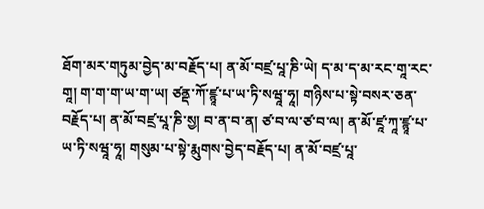ཐོག་མར་གཏུམ་བྱེད་མ་བརྗོད་པ། ན་མོ་བཛྲ་པཱ་ཎི་ཡེ། ད་མ་ད་མ་རང་གཱ་རང་གཱ། ག་ག་ག་ཡ་ག་ཡ། ཙནྡ་ཀོ་ཛྙཱ་པ་ཡ་ཏི་སཝཱ་ཧཱ། གཉིས་པ་སྟེ་བསར་ཅན་བརྗོད་པ། ན་མོ་བཛྲ་པཱ་ཎི་སྱ། བ་ན་བ་ན། ཙ་བ་ལ་ཙ་བ་ལ། ན་མོ་ཛཱ་ཀཱ་ཛྙཱ་པ་ཡ་ཏི་སཝཱ་ཧཱ། གསུམ་པ་སྟེ་རྨུགས་བྱེད་བརྗོད་པ། ན་མོ་བཛྲ་པཱ་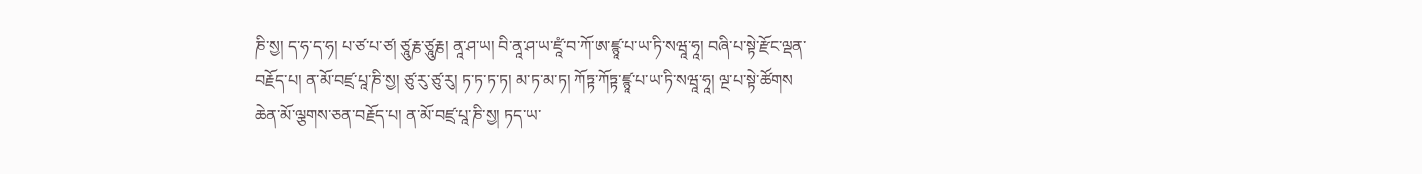ཎི་སྱ། ད་ཧ་ད་ཧ། པ་ཙ་པ་ཙ། ཙཱུརྞ་ཙཱུརྞ། ནཱ་ཤ་ཡ། བི་ནཱ་ཤ་ཡ་ཛཱཾ་བ་ཀོ་ཨ་ཛྙཱ་པ་ཡ་ཏི་སཝཱ་ཧཱ། བཞི་པ་སྟེ་རྫོང་ལྡན་བརྗོད་པ། ན་མོ་བཛྲ་པཱ་ཎི་སྱ། ཙུ་རུ་ཙུ་རུ། ཏ་ཏ་ཏ་ཏ། མ་ཏ་མ་ཏ། ཀོཏྟ་ཀོཏྟ་ཛྙཱ་པ་ཡ་ཏི་སཝཱ་ཧཱ། ལྔ་པ་སྟེ་ཚོགས
ཆེན་མོ་ལྕགས་ཅན་བརྗོད་པ། ན་མོ་བཛྲ་པཱ་ཎི་སྱ། ཏད་ཡ་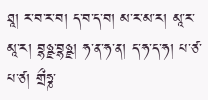ཐཱ། ར་བ་ར་བ། ད་བ་ད་བ། མ་ར་མ་ར། མཱ་ར་མཱ་ར། བྷཉྫ་བྷཉྫ། ཧ་ན་ཧ་ན། ད་ཧ་ད་ཧ། པ་ཙ་པ་ཙ། གྲྀཧྞ་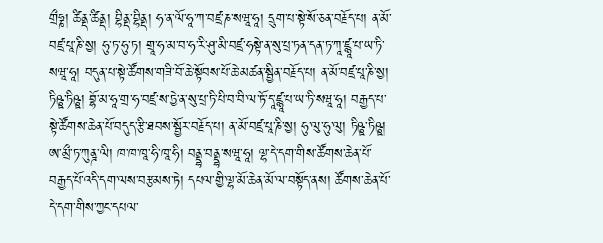གྲྀཧྞ། ཚིནྡ་ཚིནྡ། བྷིནྡ་བྷིནྡ། ཧ་ན་ལོ་ཧཱ་ཀ་བཛྲ་ཎ་སཝཱ་ཧཱ། དྲུག་པ་སྟེ་སོ་ཅན་བརྗོད་པ། ན་མོ་བཛྲ་པཱ་ཎི་སྱ། ཧུ་ཏ་ཧུ་ཏ། གྲཱ་ཧ་མ་བ་ཧ་རི་ཤུ་མི་བཛྲ་ཧསྟེ་ན་སུ་པྲ་ཏན་དན་ཏ་ཀཱ་ཛྙཱ་པ་ཡ་ཏི་སཝཱ་ཧཱ། བདུན་པ་སྟེ་ཚོགས་གཟི་བོ་ཆེ་སྟོབས་པོ་ཆེ་མཚན་སྦྱིན་བརྗོད་པ། ན་མོ་བཛྲ་པཱ་ཎི་སྱ། ཏིཥྛ་ཏིཥྛ། བྷོ་མ་ཧཱ་གྲ་ཧ་བཛྲ་ས་ཏྱེ་ན་སུ་པྲ་ཏི་པི་བ་བི་ལ་ཏོ་དཱ་ཛྙཱ་པ་ཡ་ཏི་སཝཱ་ཧཱ། བརྒྱད་པ་སྟེ་ཚོགས་ཆེན་པོ་བདུད་རྩི་ཐབས་སྦྱོར་བརྗོད་པ། ན་མོ་བཛྲ་པཱ་ཎི་སྱ། ཧུ་ལུ་ཧུ་ལུ། ཏིཥྛ་ཏིཥྛ། ཨ་མྲྀ་ཏ་ཀུནྜ་ལི། ཁ་ཁ་ཁཱ་ཧི་ཁཱ་ཧི། བནྡྷ་བནྡྷ་སཝཱ་ཧཱ། ལྷ་དེ་དག་གིས་ཚོགས་ཆེན་པོ་བརྒྱད་པོ་འདི་དག་ལས་བརྩམས་ཏེ། དཔལ་གྱི་ལྷ་མོ་ཆེན་མོ་ལ་བསྟོད་ནས། ཚོགས་ཆེན་པོ་དེ་དག་གིས་ཀྱང་དཔལ་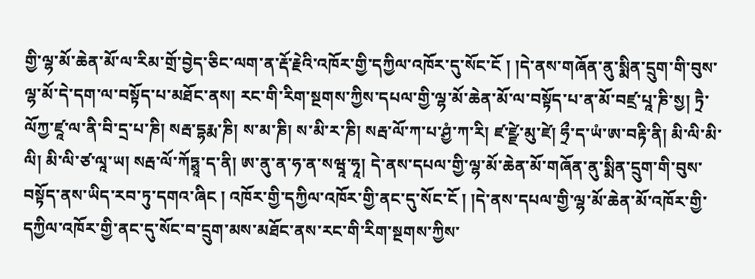གྱི་ལྷ་མོ་ཆེན་མོ་ལ་རིམ་གྲོ་བྱེད་ཅིང་ལག་ན་རྡོ་རྗེའི་འཁོར་གྱི་དཀྱིལ་འཁོར་དུ་སོང་ངོ ། །དེ་ནས་གཞོན་ནུ་སྨིན་དྲུག་གི་བུས་ལྷ་མོ་དེ་དག་ལ་བསྟོད་པ་མཐོང་ནས། རང་གི་རིག་སྔགས་ཀྱིས་དཔལ་གྱི་ལྷ་མོ་ཆེན་མོ་ལ་བསྟོད་པ་ན་མོ་བཛྲ་པཱ་ཎི་སྱ། ཏྲཻ་ལོཀྱ་ཛཱ་ལ་ནི་བི་དྲ་པ་ཎི། སརྦ་དྷརྨ་ཎི། ས་མ་ཎི། ས་མི་ར་ཎི། སརྦ་ལོ་ཀ་པ་ཤྱཾ་ཀ་རི། ཛ་ཛྫེ་མུ་ཛེ། ཧྲྀ་ད་ཡཾ་ཨ་བརྟི་ནི། མི་ལི་མི་ལི། མི་ལི་ཙ་ལཱ་ཡ། སརྦ་ལོ་ཀོཏྶཱ་ད་ནི། ཨ་ནུ་ན་ཧ་ན་སཝཱ་ཧཱ། དེ་ནས་དཔལ་གྱི་ལྷ་མོ་ཆེན་མོ་གཞོན་ནུ་སྨིན་དྲུག་གི་བུས་བསྟོད་ནས་ཡིད་རབ་ཏུ་དགའ་ཞིང ། འཁོར་གྱི་དཀྱིལ་འཁོར་གྱི་ནང་དུ་སོང་ངོ ། །དེ་ནས་དཔལ་གྱི་ལྷ་མོ་ཆེན་མོ་འཁོར་གྱི་དཀྱིལ་འཁོར་གྱི་ནང་དུ་སོང་བ་དྲུག་མས་མཐོང་ནས་རང་གི་རིག་སྔགས་ཀྱིས་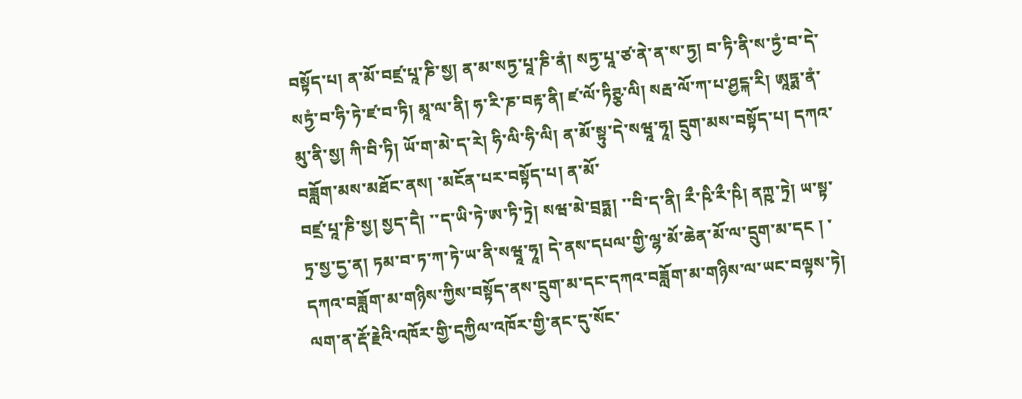བསྟོད་པ། ན་མོ་བཛྲ་པཱ་ཎི་སྱ། ན་མ་སཏྱ་པཱ་ཎི་ནཾ། སཏྱ་པཱ་ཙ་ནེ་ན་ས་ཏྱ། བ་ཏི་ནི་ས་ཏྱཾ་བ་དེ་སཏྱཾ་བ་ཧི་ཏེ་ཛ་བ་ཏི། མཱ་ལ་ནི། ཧ་རི་ཎ་བརྟ་ནི། ཛ་ལོ་ཏིཊྩ་ལི། སརྦ་ལོ་ཀ་པ་ཤྱངྐ་རི། ཨཱཏྨ་ནཾ་མུ་ནི་སྱ། ཀི་བི་ཏི། ཡོ་ག་མེ་ད་རེ། ཧི་ལི་ཧི་ལི། ན་མོ་སྟུ་དེ་སཝཱ་ཧཱ། དྲུག་མས་བསྟོད་པ། དཀའ་བཟློག་མས་མཐོང་ནས། ་མངོན་པར་བསྟོད་པ། ན་མོ་
བཛྲ་པཱ་ཎི་སྱ། སྱད་དཻ། ་་ད་ཡི་ཏེ་ཨ་ཏི་ཏྲེ། སཝ་མེ་བྲཏྨ། ་་བི་ད་ནི། རྀ་ཥི་རྀ་ཥི། ནཀྵ་ཏྲེ། ཡ་སྟ་ཏྲ་སྱ་དྱ་ན། ཏམ་བ་ཏ་ཀ་ཏེ་ཡ་ནི་སཝཱ་ཧཱ། དེ་ནས་དཔལ་གྱི་ལྷ་མོ་ཆེན་མོ་ལ་དྲུག་མ་དང ། ་དཀའ་བཟློག་མ་གཉིས་ཀྱིས་བསྟོད་ནས་དྲུག་མ་དང་དཀའ་བཟློག་མ་གཉིས་ལ་ཡང་བལྟས་ཏེ། ལག་ན་རྡོ་རྗེའི་འཁོར་གྱི་དཀྱིལ་འཁོར་གྱི་ནང་དུ་སོང་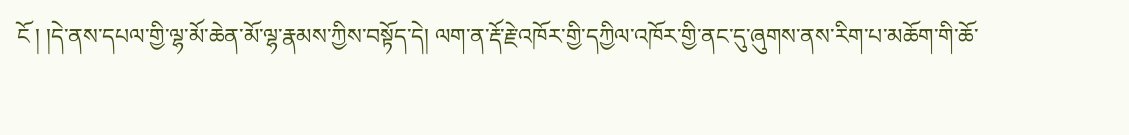ངོ ། །དེ་ནས་དཔལ་གྱི་ལྷ་མོ་ཆེན་མོ་ལྷ་རྣམས་ཀྱིས་བསྟོད་དེ། ལག་ན་རྡོ་རྗེ་འཁོར་གྱི་དཀྱིལ་འཁོར་གྱི་ནང་དུ་ཞུགས་ནས་རིག་པ་མཆོག་གི་ཆོ་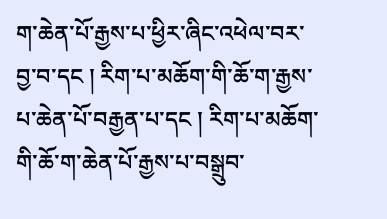ག་ཆེན་པོ་རྒྱས་པ་ཕྱིར་ཞིང་འཕེལ་བར་བྱ་བ་དང ། རིག་པ་མཆོག་གི་ཆོ་ག་རྒྱས་པ་ཆེན་པོ་བརྒྱན་པ་དང ། རིག་པ་མཆོག་གི་ཆོ་ག་ཆེན་པོ་རྒྱས་པ་བསྒྲུབ་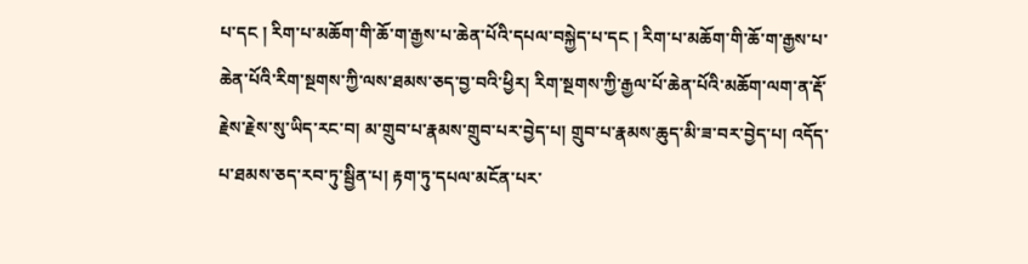པ་དང ། རིག་པ་མཆོག་གི་ཆོ་ག་རྒྱས་པ་ཆེན་པོའི་དཔལ་བསྐྱེད་པ་དང ། རིག་པ་མཆོག་གི་ཆོ་ག་རྒྱས་པ་ཆེན་པོའི་རིག་སྔགས་ཀྱི་ལས་ཐམས་ཅད་བྱ་བའི་ཕྱིར། རིག་སྔགས་ཀྱི་རྒྱལ་པོ་ཆེན་པོའི་མཆོག་ལག་ན་རྡོ་རྗེས་རྗེས་སུ་ཡིད་རང་བ། མ་གྲུབ་པ་རྣམས་གྲུབ་པར་བྱེད་པ། གྲུབ་པ་རྣམས་ཆུད་མི་ཟ་བར་བྱེད་པ། འདོད་པ་ཐམས་ཅད་རབ་ཏུ་སྦྱིན་པ། རྟག་ཏུ་དཔལ་མངོན་པར་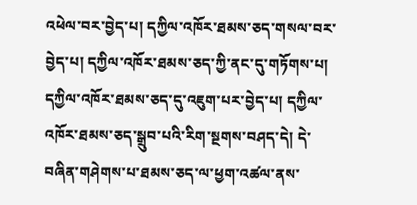འཕེལ་བར་བྱེད་པ། དཀྱིལ་འཁོར་ཐམས་ཅད་གསལ་བར་བྱེད་པ། དཀྱིལ་འཁོར་ཐམས་ཅད་ཀྱི་ནང་དུ་གཏོགས་པ། དཀྱིལ་འཁོར་ཐམས་ཅད་དུ་འཇུག་པར་བྱེད་པ། དཀྱིལ་འཁོར་ཐམས་ཅད་སྒྲུབ་པའི་རིག་སྔགས་བཤད་དེ། དེ་བཞིན་གཤེགས་པ་ཐམས་ཅད་ལ་ཕྱག་འཚལ་ནས་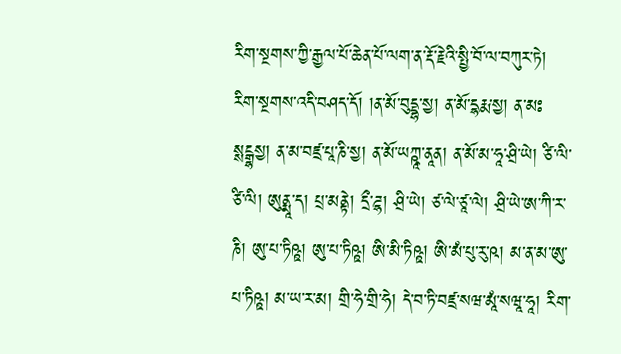རིག་སྔགས་ཀྱི་རྒྱལ་པོ་ཆེན་པོ་ལག་ན་རྡོ་རྗེའི་སྤྱི་བོ་ལ་བཀུར་ཏེ། རིག་སྔགས་འདི་བཤད་དོ། །ན་མོ་བུདྡྷ་སྱ། ན་མོ་དྷརྨ་སྱ། ན་མཿ སྶངྒྷསྱ། ན་མ་བཛྲ་པཱ་ཎི་སྱ། ན་མོ་ཡཀྵཱ་ནཱན། ན་མོ་མ་ཧཱ་ཤྲི་ཡེ། ཙི་ལི་ཙི་ལི། ཨུནྨཱ་ད། པྲ་མནྟེ། དྲྀ་ཌྷ། ཤྲི་ཡེ། ཙ་ལེ་ཙཱ་ལེ། ཤྲི་ཡེ་ཨ་ཀི་ར་ཎི། ཨུ་པ་ཏིཥྛ། ཨུ་པ་ཏིཥྛ། ཨི་མི་ཏིཥྛ། ཨི་མཾ་པུ་རུ་ཥ། མ་ན་མ་ཨུ་པ་ཏིཥྛ། མ་ཡ་ར་མ། གྲི་ཧེ་གྲི་ཧེ། དེ་བ་ཏི་བཛྲ་སཝ་མཱཾ་སཝཱ་ཧཱ། རིག་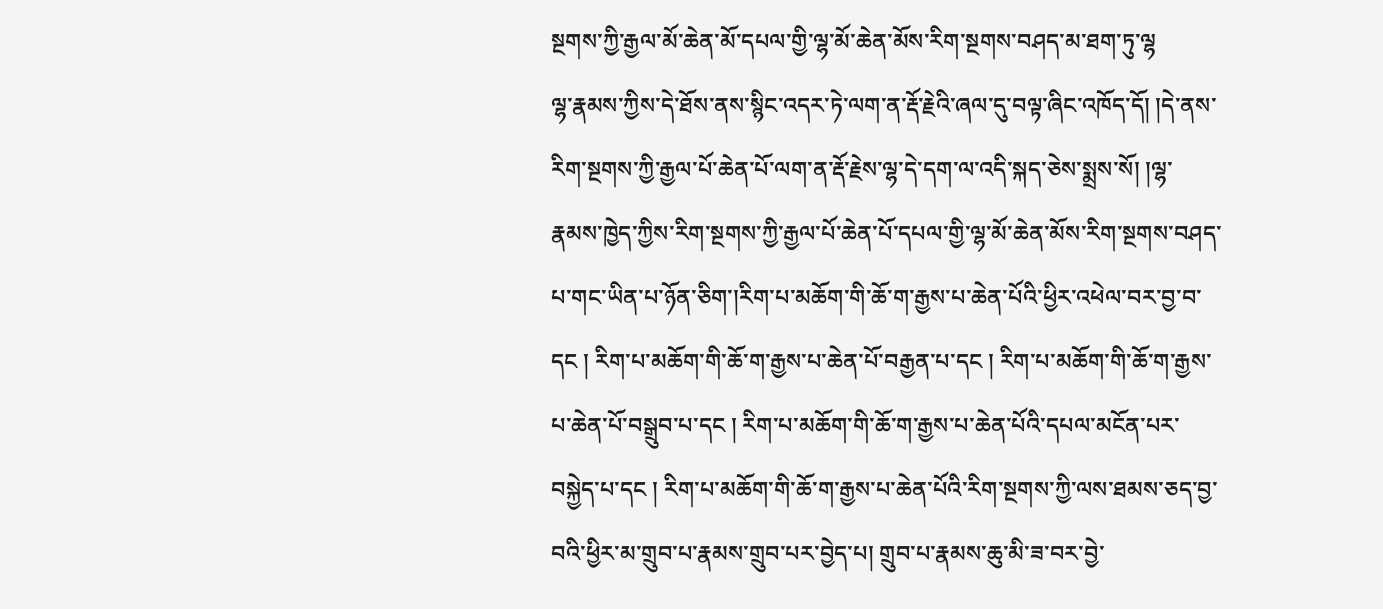སྔགས་ཀྱི་རྒྱལ་མོ་ཆེན་མོ་དཔལ་གྱི་ལྷ་མོ་ཆེན་མོས་རིག་སྔགས་བཤད་མ་ཐག་ཏུ་ལྷ
ལྷ་རྣམས་ཀྱིས་དེ་ཐོས་ནས་སྙིང་འདར་ཏེ་ལག་ན་རྡོ་རྗེའི་ཞལ་དུ་བལྟ་ཞིང་འཁོད་དོ། །དེ་ནས་རིག་སྔགས་ཀྱི་རྒྱལ་པོ་ཆེན་པོ་ལག་ན་རྡོ་རྗེས་ལྷ་དེ་དག་ལ་འདི་སྐད་ཅེས་སྨྲས་སོ། །ལྷ་རྣམས་ཁྱེད་ཀྱིས་རིག་སྔགས་ཀྱི་རྒྱལ་པོ་ཆེན་པོ་དཔལ་གྱི་ལྷ་མོ་ཆེན་མོས་རིག་སྔགས་བཤད་པ་གང་ཡིན་པ་ཉོན་ཅིག་།རིག་པ་མཆོག་གི་ཆོ་ག་རྒྱས་པ་ཆེན་པོའི་ཕྱིར་འཕེལ་བར་བྱ་བ་དང ། རིག་པ་མཆོག་གི་ཆོ་ག་རྒྱས་པ་ཆེན་པོ་བརྒྱན་པ་དང ། རིག་པ་མཆོག་གི་ཆོ་ག་རྒྱས་པ་ཆེན་པོ་བསྒྲུབ་པ་དང ། རིག་པ་མཆོག་གི་ཆོ་ག་རྒྱས་པ་ཆེན་པོའི་དཔལ་མངོན་པར་བསྐྱེད་པ་དང ། རིག་པ་མཆོག་གི་ཆོ་ག་རྒྱས་པ་ཆེན་པོའི་རིག་སྔགས་ཀྱི་ལས་ཐམས་ཅད་བྱ་བའི་ཕྱིར་མ་གྲུབ་པ་རྣམས་གྲུབ་པར་བྱེད་པ། གྲུབ་པ་རྣམས་ཆུ་མི་ཟ་བར་བྱེ་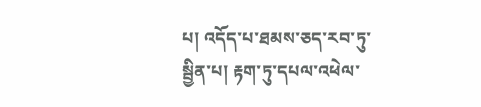པ། འདོད་པ་ཐམས་ཅད་རབ་ཏུ་སྦྱིན་པ། རྟག་ཏུ་དཔལ་འཕེལ་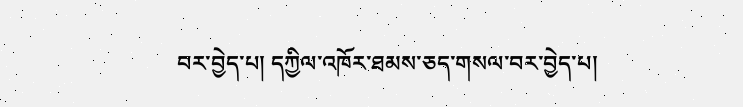བར་བྱེད་པ། དཀྱིལ་འཁོར་ཐམས་ཅད་གསལ་བར་བྱེད་པ།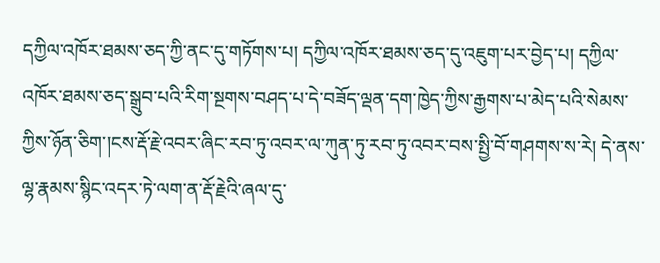དཀྱིལ་འཁོར་ཐམས་ཅད་ཀྱི་ནང་དུ་གཏོགས་པ། དཀྱིལ་འཁོར་ཐམས་ཅད་དུ་འཇུག་པར་བྱེད་པ། དཀྱིལ་འཁོར་ཐམས་ཅད་སྒྲུབ་པའི་རིག་སྔགས་བཤད་པ་དེ་བཟོད་ལྡན་དག་ཁྱེད་ཀྱིས་རྒྱགས་པ་མེད་པའི་སེམས་ཀྱིས་ཉོན་ཅིག་།ངས་རྡོ་རྗེ་འབར་ཞིང་རབ་ཏུ་འབར་ལ་ཀུན་ཏུ་རབ་ཏུ་འབར་བས་སྤྱི་བོ་གཤགས་ས་རེ། དེ་ནས་ལྷ་རྣམས་སྙིང་འདར་ཏེ་ལག་ན་རྡོ་རྗེའི་ཞལ་དུ་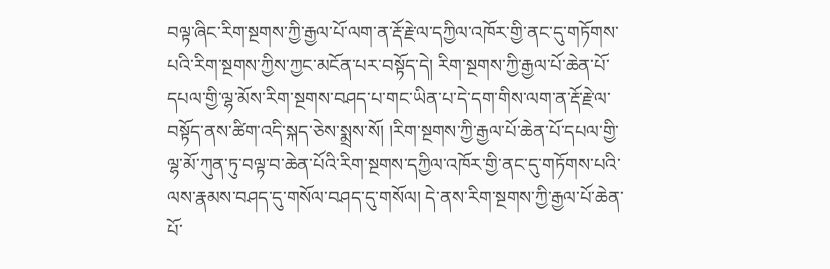བལྟ་ཞིང་རིག་སྔགས་ཀྱི་རྒྱལ་པོ་ལག་ན་རྡོ་རྗེ་ལ་དཀྱིལ་འཁོར་གྱི་ནང་དུ་གཏོགས་པའི་རིག་སྔགས་ཀྱིས་ཀྱང་མངོན་པར་བསྟོད་དེ། རིག་སྔགས་ཀྱི་རྒྱལ་པོ་ཆེན་པོ་དཔལ་གྱི་ལྷ་མོས་རིག་སྔགས་བཤད་པ་གང་ཡིན་པ་དེ་དག་གིས་ལག་ན་རྡོ་རྗེ་ལ་བསྟོད་ནས་ཚིག་འདི་སྐད་ཅེས་སྨྲས་སོ། །རིག་སྔགས་ཀྱི་རྒྱལ་པོ་ཆེན་པོ་དཔལ་གྱི་ལྷ་མོ་ཀུན་ཏུ་བལྟ་བ་ཆེན་པོའི་རིག་སྔགས་དཀྱིལ་འཁོར་གྱི་ནང་དུ་གཏོགས་པའི་ལས་རྣམས་བཤད་དུ་གསོལ་བཤད་དུ་གསོལ། དེ་ནས་རིག་སྔགས་ཀྱི་རྒྱལ་པོ་ཆེན་པོ་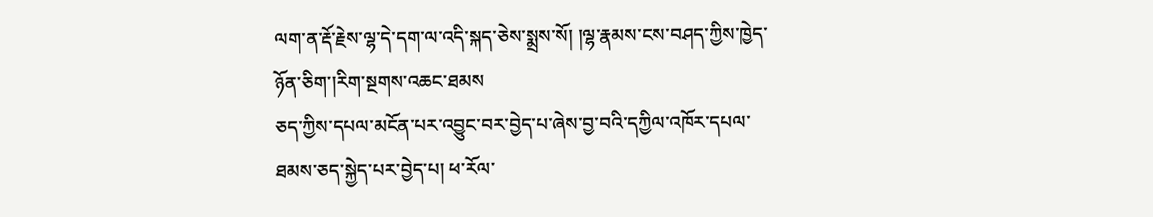ལག་ན་རྡོ་རྗེས་ལྷ་དེ་དག་ལ་འདི་སྐད་ཅེས་སྨྲས་སོ། །ལྷ་རྣམས་ངས་བཤད་ཀྱིས་ཁྱེད་ཉོན་ཅིག་།རིག་སྔགས་འཆང་ཐམས
ཅད་ཀྱིས་དཔལ་མངོན་པར་འབྱུང་བར་བྱེད་པ་ཞེས་བྱ་བའི་དཀྱིལ་འཁོར་དཔལ་ཐམས་ཅད་སྐྱེད་པར་བྱེད་པ། ཕ་རོལ་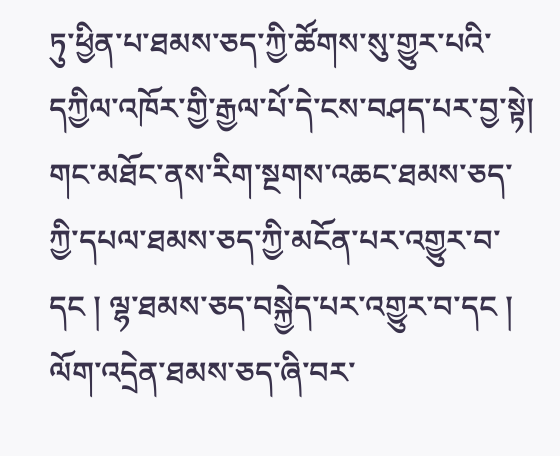ཏུ་ཕྱིན་པ་ཐམས་ཅད་ཀྱི་ཚོགས་སུ་གྱུར་པའི་དཀྱིལ་འཁོར་གྱི་རྒྱལ་པོ་དེ་ངས་བཤད་པར་བྱ་སྟེ། གང་མཐོང་ནས་རིག་སྔགས་འཆང་ཐམས་ཅད་ཀྱི་དཔལ་ཐམས་ཅད་ཀྱི་མངོན་པར་འགྱུར་བ་དང ། ལྷ་ཐམས་ཅད་བསྐྱེད་པར་འགྱུར་བ་དང ། ལོག་འདྲེན་ཐམས་ཅད་ཞི་བར་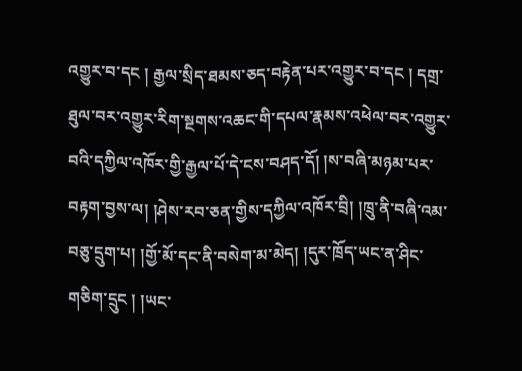འགྱུར་བ་དང ། རྒྱལ་སྲིད་ཐམས་ཅད་བརྟེན་པར་འགྱུར་བ་དང ། དགྲ་ཐུལ་བར་འགྱུར་རིག་སྔགས་འཆང་གི་དཔལ་རྣམས་འཕེལ་བར་འགྱུར་བའི་དཀྱིལ་འཁོར་གྱི་རྒྱལ་པོ་དེ་ངས་བཤད་དོ། །ས་བཞི་མཉམ་པར་བརྟག་བྱས་ལ། །ཤེས་རབ་ཅན་གྱིས་དཀྱིལ་འཁོར་བྲི། །ཁྲུ་ནི་བཞི་འམ་བཅུ་དྲུག་པ། །གྱོ་མོ་དང་ནི་བསེག་མ་མེད། །དུར་ཁྲོད་ཡང་ན་ཤིང་གཅིག་དྲུང ། །ཡང་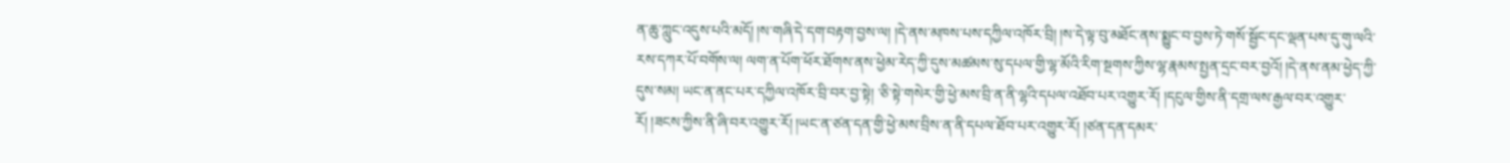ན་ཆུ་ཀླུང་འདུས་པའི་མདོ། །ས་གཞི་དེ་དག་བརྟག་བྱས་ལ། །དེ་ནས་མཁས་པས་དཀྱིལ་འཁོར་བྲི། །ས་དེ་ལྟ་བུ་མཐོང་ནས་སྨྱུང་བ་བྱས་ཏེ་གསོ་སྦྱོང་དང་ལྡན་པས་དུ་གུ་ལའི་རས་དཀར་པོ་བགོས་ལ། ལག་ན་པོག་ཕོར་ཐོགས་ནས་ཕྱེམ་རེད་ཀྱི་དུས་མཚམས་སུ་དཔལ་གྱི་ལྷ་མོའི་རིག་སྔགས་ཀྱིས་ལྷ་རྣམས་སྤྱན་དྲང་བར་བྱའོ། །དེ་ནས་ནམ་ཕྱེད་ཀྱི་དུས་སམ། ཡང་ན་ནང་པར་དཀྱིལ་འཁོར་བྲི་བར་བྱ་སྟེ། ་ཅི་སྟེ་གསེར་གྱི་ཕྱེ་མས་བྲི་ན་ནི་ལྷའི་དཔལ་འཐོབ་པར་འགྱུར་རོ། །དངུལ་གྱིས་ནི་དགྲ་ལས་རྒྱལ་བར་འགྱུར་རོ། །ཟངས་ཀྱིས་ནི་ཞི་བར་འགྱུར་རོ། །ཡང་ན་ཙན་དན་གྱི་ཕྱེ་མས་བྲིས་ན་ནི་དཔལ་ཐོབ་པར་འགྱུར་རོ། །ཙན་དན་དམར་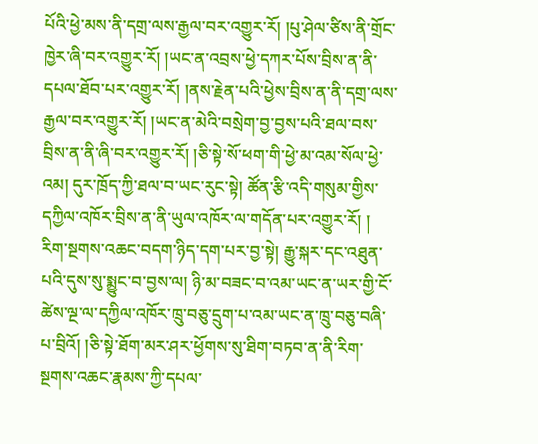པོའི་ཕྱེ་མས་ནི་དགྲ་ལས་རྒྱལ་བར་འགྱུར་རོ། །པུ་ཤེལ་ཙིས་ནི་གྲོང་ཁྱེར་ཞི་བར་འགྱུར་རོ། །ཡང་ན་འབྲས་ཕྱེ་དཀར་པོས་བྲིས་ན་ནི་དཔལ་ཐོབ་པར་འགྱུར་རོ། །ནས་རྗེན་པའི་ཕྱེས་བྲིས་ན་ནི་དགྲ་ལས་རྒྱལ་བར་འགྱུར་རོ། །ཡང་ན་མེའི་བསྲེག་བྱ་བྱས་པའི་ཐལ་བས་བྲིས་ན་ནི་ཞི་བར་འགྱུར་རོ། །ཅི་སྟེ་སོ་ཕག་གི་ཕྱེ་མ་འམ་སོལ་ཕྱེ་འམ། དུར་ཁྲོད་ཀྱི་ཐལ་བ་ཡང་རུང་སྟེ། ཚོན་རྩི་འདི་གསུམ་གྱིས་དཀྱིལ་འཁོར་བྲིས་ན་ནི་ཡུལ་འཁོར་ལ་གདོན་པར་འགྱུར་རོ། །
རིག་སྔགས་འཆང་བདག་ཉིད་དག་པར་བྱ་སྟེ། རྒྱུ་སྐར་དང་འཐུན་པའི་དུས་སུ་སྨྱུང་བ་བྱས་ལ། ཉི་མ་བཟང་བ་འམ་ཡང་ན་ཡར་གྱི་ངོ་ཚེས་ལྔ་ལ་དཀྱིལ་འཁོར་ཁྲུ་བཅུ་དྲུག་པ་འམ་ཡང་ན་ཁྲུ་བཅུ་བཞི་པ་བྲིའོ། །ཅི་སྟེ་ཐོག་མར་ཤར་ཕྱོགས་སུ་ཐིག་བཏབ་ན་ནི་རིག་སྔགས་འཆང་རྣམས་ཀྱི་དཔལ་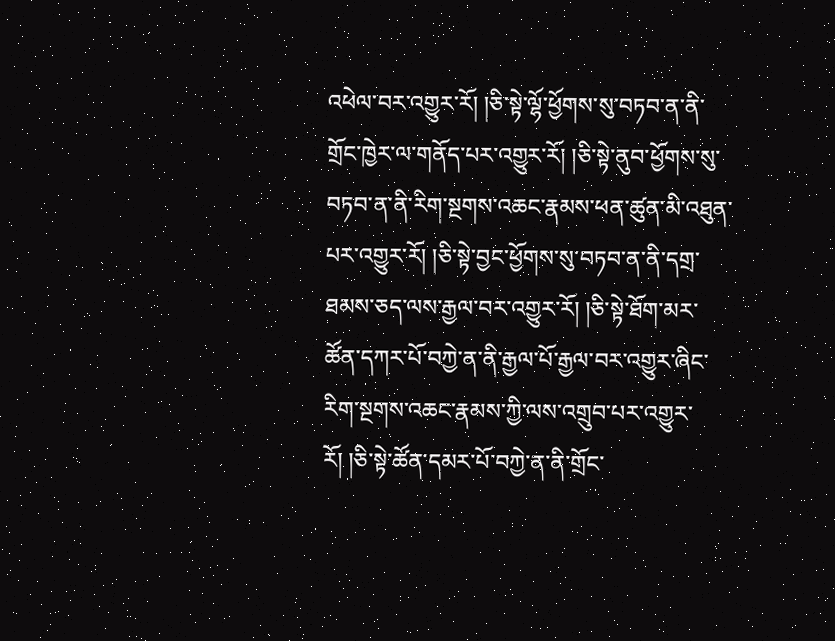འཕེལ་བར་འགྱུར་རོ། །ཅི་སྟེ་ལྷོ་ཕྱོགས་སུ་བཏབ་ན་ནི་གྲོང་ཁྱེར་ལ་གནོད་པར་འགྱུར་རོ། །ཅི་སྟེ་ནུབ་ཕྱོགས་སུ་བཏབ་ན་ནི་རིག་སྔགས་འཆང་རྣམས་ཕན་ཚུན་མི་འཐུན་པར་འགྱུར་རོ། །ཅི་སྟེ་བྱང་ཕྱོགས་སུ་བཏབ་ན་ནི་དགྲ་ཐམས་ཅད་ལས་རྒྱལ་བར་འགྱུར་རོ། །ཅི་སྟེ་ཐོག་མར་ཚོན་དཀར་པོ་བཀྱེ་ན་ནི་རྒྱལ་པོ་རྒྱལ་བར་འགྱུར་ཞིང་རིག་སྔགས་འཆང་རྣམས་ཀྱི་ལས་འགྲུབ་པར་འགྱུར་རོ། །ཅི་སྟེ་ཚོན་དམར་པོ་བཀྱེ་ན་ནི་གྲོང་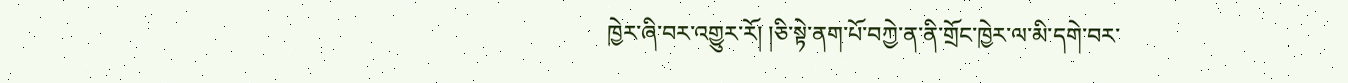ཁྱེར་ཞི་བར་འགྱུར་རོ། །ཅི་སྟེ་ནག་པོ་བཀྱེ་ན་ནི་གྲོང་ཁྱེར་ལ་མི་དགེ་བར་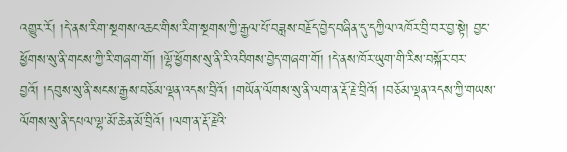འགྱུར་རོ། །དེ་ནས་རིག་སྔགས་འཆང་གིས་རིག་སྔགས་ཀྱི་རྒྱལ་པོ་བཟླས་བརྗོད་བྱེད་བཞིན་དུ་དཀྱིལ་འཁོར་བྲི་བར་བྱ་སྟེ། བྱང་ཕྱོགས་སུ་ནི་གངས་ཀྱི་རི་གཞག་གོ། །ལྷོ་ཕྱོགས་སུ་ནི་རི་འབིགས་བྱེད་གཞག་གོ། །དེ་ནས་ཁོར་ཡུག་གི་རིས་བསྐོར་བར་བྱའོ། །དབུས་སུ་ནི་སངས་རྒྱས་བཅོམ་ལྡན་འདས་བྲིའོ། །གཡོན་ལོགས་སུ་ནི་ལག་ན་རྡོ་རྗེ་བྲིའོ། །བཅོམ་ལྡན་འདས་ཀྱི་གཡས་ལོགས་སུ་ནི་དཔལ་ལྷ་མོ་ཆེན་མོ་བྲིའོ། །ལག་ན་རྡོ་རྗེའི་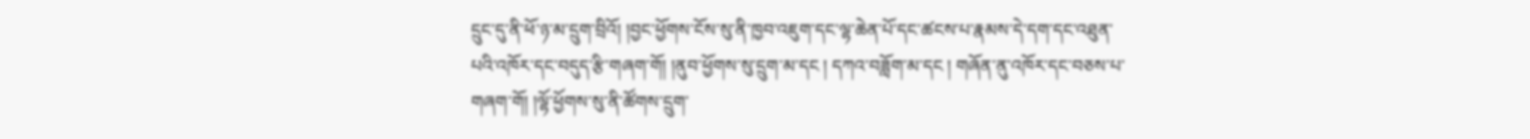དྲུང་དུ་ནི་ཕོ་ཉ་མ་དྲུག་བྲིའོ། །བྱང་ཕྱོགས་ངོས་སུ་ནི་ཁྱབ་འཇུག་དང་ལྷ་ཆེན་པོ་དང་ཚངས་པ་རྣམས་དེ་དག་དང་འཐུན་པའི་འཁོར་དང་བདུད་རྩི་གཞག་གོ། །ནུབ་ཕྱོགས་སུ་དྲུག་མ་དང ། དཀའ་བཟློག་མ་དང ། གཞོན་ནུ་འཁོར་དང་བཅས་པ་གཞག་གོ། །ལྷོ་ཕྱོགས་སུ་ནི་ཚོགས་དྲུག་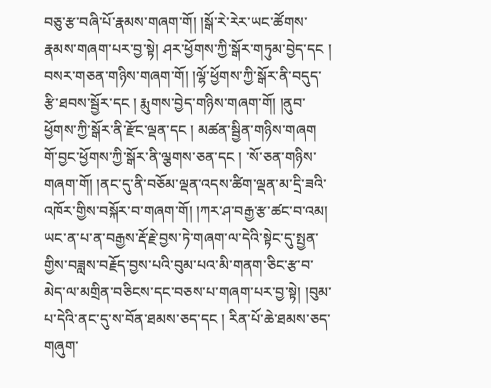བཅུ་རྩ་བཞི་པོ་རྣམས་གཞག་གོ། །སྒོ་རེ་རེར་ཡང་ཚོགས་རྣམས་གཞག་པར་བྱ་སྟེ། ཤར་ཕྱོགས་ཀྱི་སྒོར་གཏུམ་བྱེད་དང ། བསར་གཅན་གཉིས་གཞག་གོ། །ལྷོ་ཕྱོགས་ཀྱི་སྒོར་ནི་བདུད་རྩི་ཐབས་སྦྱོར་དང ། རྨུགས་བྱེད་གཉིས་གཞག་གོ། །ནུབ་ཕྱོགས་ཀྱི་སྒོར་ནི་རྫོང་ལྡན་དང ། མཚན་སྦྱིན་གཉིས་གཞག
གོ་བྱང་ཕྱོགས་ཀྱི་སྒོར་ནི་ལྕགས་ཅན་དང ། ་སོ་ཅན་གཉིས་གཞག་གོ། །ནང་དུ་ནི་བཅོམ་ལྡན་འདས་ཚིག་ལྡན་མ་དྲི་ཟའི་འཁོར་གྱིས་བསྐོར་བ་གཞག་གོ། །ཀར་ཤ་བརྒྱ་རྩ་ཚང་བ་འམ། ཡང་ན་པ་ན་བརྒྱས་རྡོ་རྗེ་བྱས་ཏེ་གཞག་ལ་དེའི་སྟེང་དུ་སྤྱན་གྱིས་བཟླས་བརྗོད་བྱས་པའི་བུམ་པའ་མི་གནག་ཅིང་རྩ་བ་མེད་ལ་མགྲིན་བཅིངས་དང་བཅས་པ་གཞག་པར་བྱ་སྟེ། །བུམ་པ་དེའི་ནང་དུ་ས་བོན་ཐམས་ཅད་དང ། རིན་པོ་ཆེ་ཐམས་ཅད་གཞུག་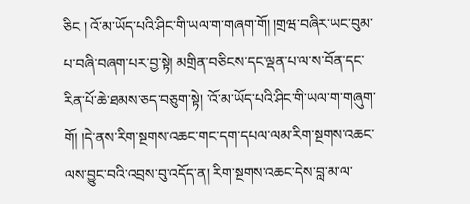ཅིང ། འོ་མ་ཡོད་པའི་ཤིང་གི་ཡལ་ག་གཞག་གོ། །གྲཝ་བཞིར་ཡང་བུམ་པ་བཞི་བཞག་པར་བྱ་སྟེ། མགྲིན་བཅིངས་དང་ལྡན་པ་ལ་ས་བོན་དང་རིན་པོ་ཆེ་ཐམས་ཅད་བཅུག་སྟེ། ་འོ་མ་ཡོད་པའི་ཤིང་གི་ཡལ་ག་གཞུག་གོ། །དེ་ནས་རིག་སྔགས་འཆང་གང་དག་དཔལ་ལམ་རིག་སྔགས་འཆང་ལས་བྱུང་བའི་འབྲས་བུ་འདོད་ན། རིག་སྔགས་འཆང་དེས་བླ་མ་ལ་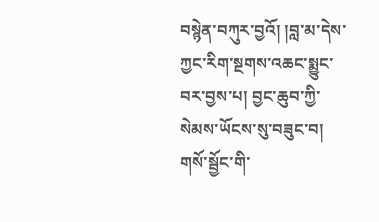བསྙེན་བཀུར་བྱའོ། །བླ་མ་དེས་ཀྱང་རིག་སྔགས་འཆང་སྨྱུང་བར་བྱས་པ། བྱང་ཆུབ་ཀྱི་སེམས་ཡོངས་སུ་བཟུང་བ། གསོ་སྦྱོང་གི་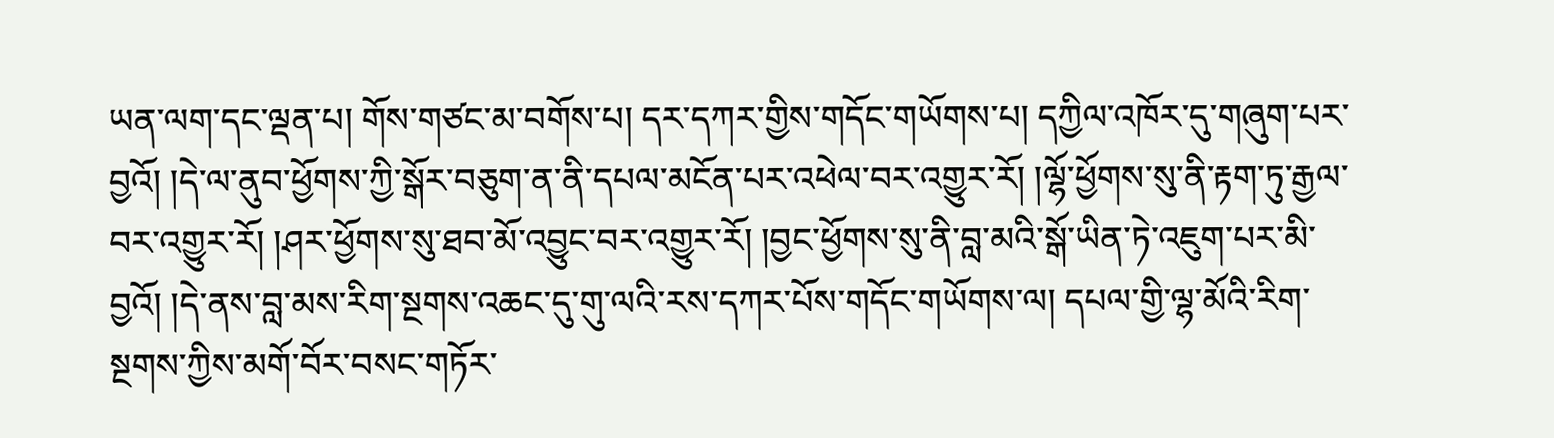ཡན་ལག་དང་ལྡན་པ། གོས་གཙང་མ་བགོས་པ། དར་དཀར་གྱིས་གདོང་གཡོགས་པ། དཀྱིལ་འཁོར་དུ་གཞུག་པར་བྱའོ། །དེ་ལ་ནུབ་ཕྱོགས་ཀྱི་སྒོར་བཅུག་ན་ནི་དཔལ་མངོན་པར་འཕེལ་བར་འགྱུར་རོ། །ལྷོ་ཕྱོགས་སུ་ནི་རྟག་ཏུ་རྒྱལ་བར་འགྱུར་རོ། །ཤར་ཕྱོགས་སུ་ཐབ་མོ་འབྱུང་བར་འགྱུར་རོ། །བྱང་ཕྱོགས་སུ་ནི་བླ་མའི་སྒོ་ཡིན་ཏེ་འཇུག་པར་མི་བྱའོ། །དེ་ནས་བླ་མས་རིག་སྔགས་འཆང་དུ་གུ་ལའི་རས་དཀར་པོས་གདོང་གཡོགས་ལ། དཔལ་གྱི་ལྷ་མོའི་རིག་སྔགས་ཀྱིས་མགོ་བོར་བསང་གཏོར་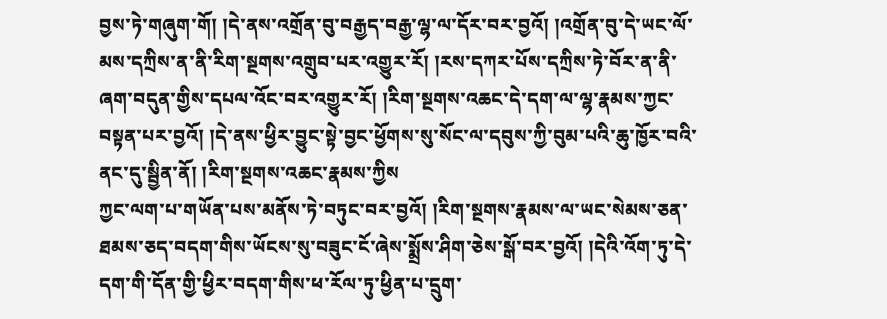བྱས་ཏེ་གཞུག་གོ། །དེ་ནས་འགྲོན་བུ་བརྒྱད་བརྒྱ་ལྷ་ལ་དོར་བར་བྱའོ། །འགྲོན་བུ་དེ་ཡང་ལོ་མས་དཀྲིས་ན་ནི་རིག་སྔགས་འགྲུབ་པར་འགྱུར་རོ། །རས་དཀར་པོས་དཀྲིས་ཏེ་བོར་ན་ནི་ཞག་བདུན་གྱིས་དཔལ་འོང་བར་འགྱུར་རོ། །རིག་སྔགས་འཆང་དེ་དག་ལ་ལྷ་རྣམས་ཀྱང་བསྟན་པར་བྱའོ། །དེ་ནས་ཕྱིར་བྱུང་སྟེ་བྱང་ཕྱོགས་སུ་སོང་ལ་དབུས་ཀྱི་བུམ་པའི་ཆུ་ཁྱོར་བའི་ནང་དུ་སྦྱིན་ནོ། །རིག་སྔགས་འཆང་རྣམས་ཀྱིས
ཀྱང་ལག་པ་གཡོན་པས་མནོས་ཏེ་བཏུང་བར་བྱའོ། །རིག་སྔགས་རྣམས་ལ་ཡང་སེམས་ཅན་ཐམས་ཅད་བདག་གིས་ཡོངས་སུ་བཟུང་ངོ་ཞེས་སྨྲོས་ཤིག་ཅེས་སྒོ་བར་བྱའོ། །དེའི་འོག་ཏུ་དེ་དག་གི་དོན་གྱི་ཕྱིར་བདག་གིས་ཕ་རོལ་ཏུ་ཕྱིན་པ་དྲུག་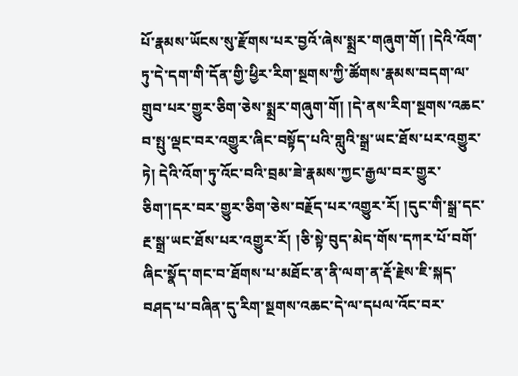པོ་རྣམས་ཡོངས་སུ་རྫོགས་པར་བྱའོ་ཞེས་སྨྲར་གཞུག་གོ། །དེའི་འོག་ཏུ་དེ་དག་གི་དོན་གྱི་ཕྱིར་རིག་སྔགས་ཀྱི་ཚོགས་རྣམས་བདག་ལ་གྲུབ་པར་གྱུར་ཅིག་ཅེས་སྨྲར་གཞུག་གོ། །དེ་ནས་རིག་སྔགས་འཆང་བ་སྤུ་ལྡང་བར་འགྱུར་ཞིང་བསྟོད་པའི་གླུའི་སྒྲ་ཡང་ཐོས་པར་འགྱུར་ཏེ། དེའི་འོག་ཏུ་འོང་བའི་བྲམ་ཟེ་རྣམས་ཀྱང་རྒྱལ་བར་གྱུར་ཅིག་།དར་བར་གྱུར་ཅིག་ཅེས་བརྗོད་པར་འགྱུར་རོ། །དུང་གི་སྒྲ་དང་རྔ་སྒྲ་ཡང་ཐོས་པར་འགྱུར་རོ། །ཅི་སྟེ་བུད་མེད་གོས་དཀར་པོ་བགོ་ཞིང་སྣོད་གང་བ་ཐོགས་པ་མཐོང་ན་ནི་ལག་ན་རྡོ་རྗེས་ཇི་སྐད་བཤད་པ་བཞིན་དུ་རིག་སྔགས་འཆང་དེ་ལ་དཔལ་འོང་བར་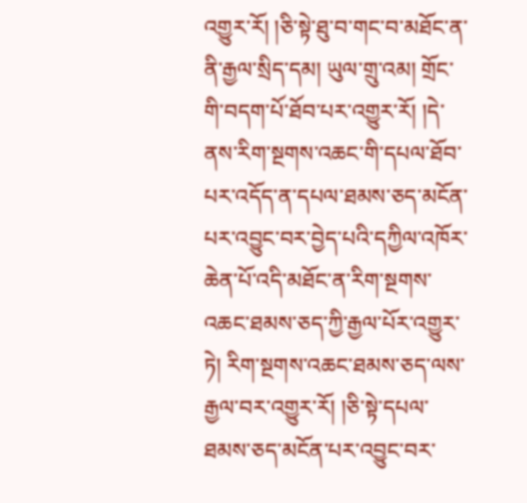འགྱུར་རོ། །ཅི་སྟེ་ཐུ་བ་གང་བ་མཐོང་ན་ནི་རྒྱལ་སྲིད་དམ། ཡུལ་གྲུ་འམ། གྲོང་གི་བདག་པོ་ཐོབ་པར་འགྱུར་རོ། །དེ་ནས་རིག་སྔགས་འཆང་གི་དཔལ་ཐོབ་པར་འདོད་ན་དཔལ་ཐམས་ཅད་མངོན་པར་འབྱུང་བར་བྱེད་པའི་དཀྱིལ་འཁོར་ཆེན་པོ་འདི་མཐོང་ན་རིག་སྔགས་འཆང་ཐམས་ཅད་ཀྱི་རྒྱལ་པོར་འགྱུར་ཏེ། རིག་སྔགས་འཆང་ཐམས་ཅད་ལས་རྒྱལ་བར་འགྱུར་རོ། །ཅི་སྟེ་དཔལ་ཐམས་ཅད་མངོན་པར་འབྱུང་བར་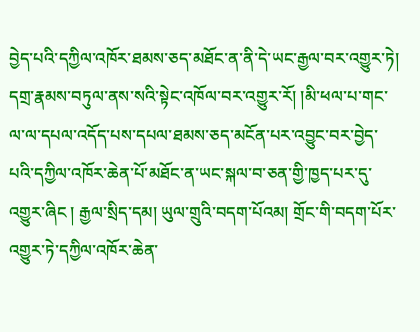བྱེད་པའི་དཀྱིལ་འཁོར་ཐམས་ཅད་མཐོང་ན་ནི་དེ་ཡང་རྒྱལ་བར་འགྱུར་ཏེ། དགྲ་རྣམས་བཏུལ་ནས་སའི་སྟེང་འཁོལ་བར་འགྱུར་རོ། །མི་ཕལ་པ་གང་ལ་ལ་དཔལ་འདོད་པས་དཔལ་ཐམས་ཅད་མངོན་པར་འབྱུང་བར་བྱེད་པའི་དཀྱིལ་འཁོར་ཆེན་པོ་མཐོང་ན་ཡང་སྐལ་བ་ཅན་གྱི་ཁྱད་པར་དུ་འགྱུར་ཞིང ། རྒྱལ་སྲིད་དམ། ཡུལ་གྲུའི་བདག་པོའམ། གྲོང་གི་བདག་པོར་འགྱུར་ཏེ་དཀྱིལ་འཁོར་ཆེན་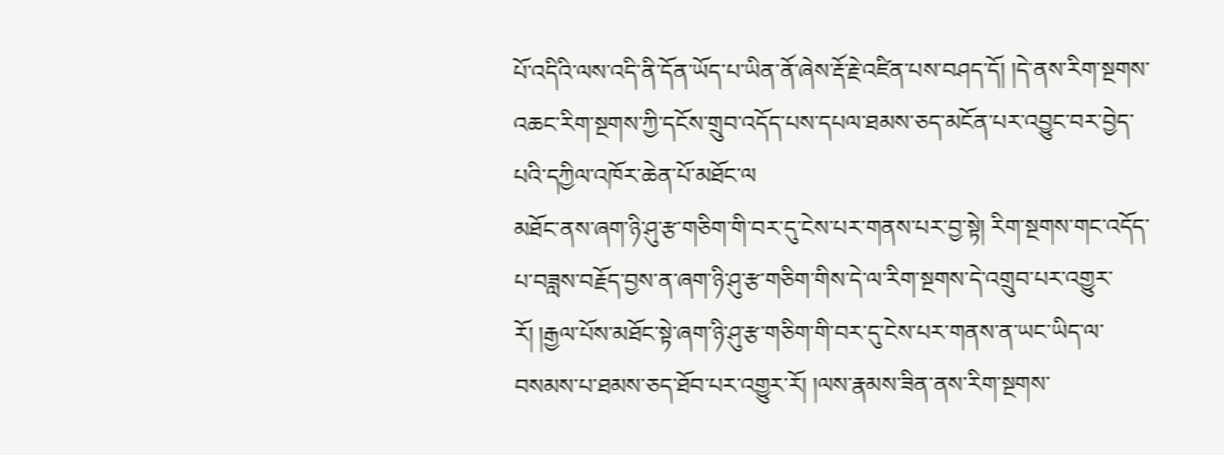པོ་འདིའི་ལས་འདི་ནི་དོན་ཡོད་པ་ཡིན་ནོ་ཞེས་རྡོ་རྗེ་འཛིན་པས་བཤད་དོ། །དེ་ནས་རིག་སྔགས་འཆང་རིག་སྔགས་ཀྱི་དངོས་གྲུབ་འདོད་པས་དཔལ་ཐམས་ཅད་མངོན་པར་འབྱུང་བར་བྱེད་པའི་དཀྱིལ་འཁོར་ཆེན་པོ་མཐོང་ལ
མཐོང་ནས་ཞག་ཉི་ཤུ་རྩ་གཅིག་གི་བར་དུ་ངེས་པར་གནས་པར་བྱ་སྟེ། རིག་སྔགས་གང་འདོད་པ་བཟླས་བརྗོད་བྱས་ན་ཞག་ཉི་ཤུ་རྩ་གཅིག་གིས་དེ་ལ་རིག་སྔགས་དེ་འགྲུབ་པར་འགྱུར་རོ། །རྒྱལ་པོས་མཐོང་སྟེ་ཞག་ཉི་ཤུ་རྩ་གཅིག་གི་བར་དུ་ངེས་པར་གནས་ན་ཡང་ཡིད་ལ་བསམས་པ་ཐམས་ཅད་ཐོབ་པར་འགྱུར་རོ། །ལས་རྣམས་ཟིན་ནས་རིག་སྔགས་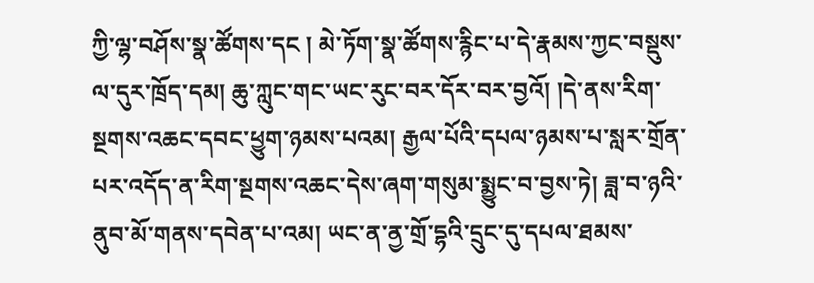ཀྱི་ལྷ་བཤོས་སྣ་ཚོགས་དང ། མེ་ཏོག་སྣ་ཚོགས་རྙིང་པ་དེ་རྣམས་ཀྱང་བསྡུས་ལ་དུར་ཁྲོད་དམ། ཆུ་ཀླུང་གང་ཡང་རུང་བར་དོར་བར་བྱའོ། །དེ་ནས་རིག་སྔགས་འཆང་དབང་ཕྱུག་ཉམས་པའམ། རྒྱལ་པོའི་དཔལ་ཉམས་པ་སླར་གྲོན་པར་འདོད་ན་རིག་སྔགས་འཆང་དེས་ཞག་གསུམ་སྨྱུང་བ་བྱས་ཏེ། ཟླ་བ་ཉའི་ནུབ་མོ་གནས་དབེན་པ་འམ། ཡང་ན་ནྱ་གྲོ་དྷའི་དྲུང་དུ་དཔལ་ཐམས་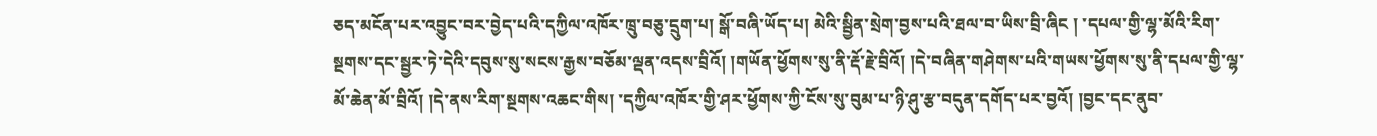ཅད་མངོན་པར་འབྱུང་བར་བྱེད་པའི་དཀྱིལ་འཁོར་ཁྲུ་བཅུ་དྲུག་པ། སྒོ་བཞི་ཡོད་པ། མེའི་སྦྱིན་སྲེག་བྱས་པའི་ཐལ་བ་ཡིས་བྲི་ཞིང ། ་དཔལ་གྱི་ལྷ་མོའི་རིག་སྔགས་དང་སྦྱར་ཏེ་དེའི་དབུས་སུ་སངས་རྒྱས་བཅོམ་ལྡན་འདས་བྲིའོ། །གཡོན་ཕྱོགས་སུ་ནི་རྡོ་རྗེ་བྲིའོ། །དེ་བཞིན་གཤེགས་པའི་གཡས་ཕྱོགས་སུ་ནི་དཔལ་གྱི་ལྷ་མོ་ཆེན་མོ་བྲིའོ། །དེ་ནས་རིག་སྔགས་འཆང་གིས། ་དཀྱིལ་འཁོར་གྱི་ཤར་ཕྱོགས་ཀྱི་ངོས་སུ་བུམ་པ་ཉི་ཤུ་རྩ་བདུན་དགོད་པར་བྱའོ། །བྱང་དང་ནུབ་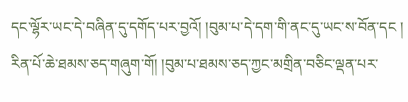དང་ལྷོར་ཡང་དེ་བཞིན་དུ་དགོད་པར་བྱའོ། །བུམ་པ་དེ་དག་གི་ནང་དུ་ཡང་ས་བོན་དང ། རིན་པོ་ཆེ་ཐམས་ཅད་གཞུག་གོ། །བུམ་པ་ཐམས་ཅད་ཀྱང་མགྲིན་བཅིང་ལྡན་པར་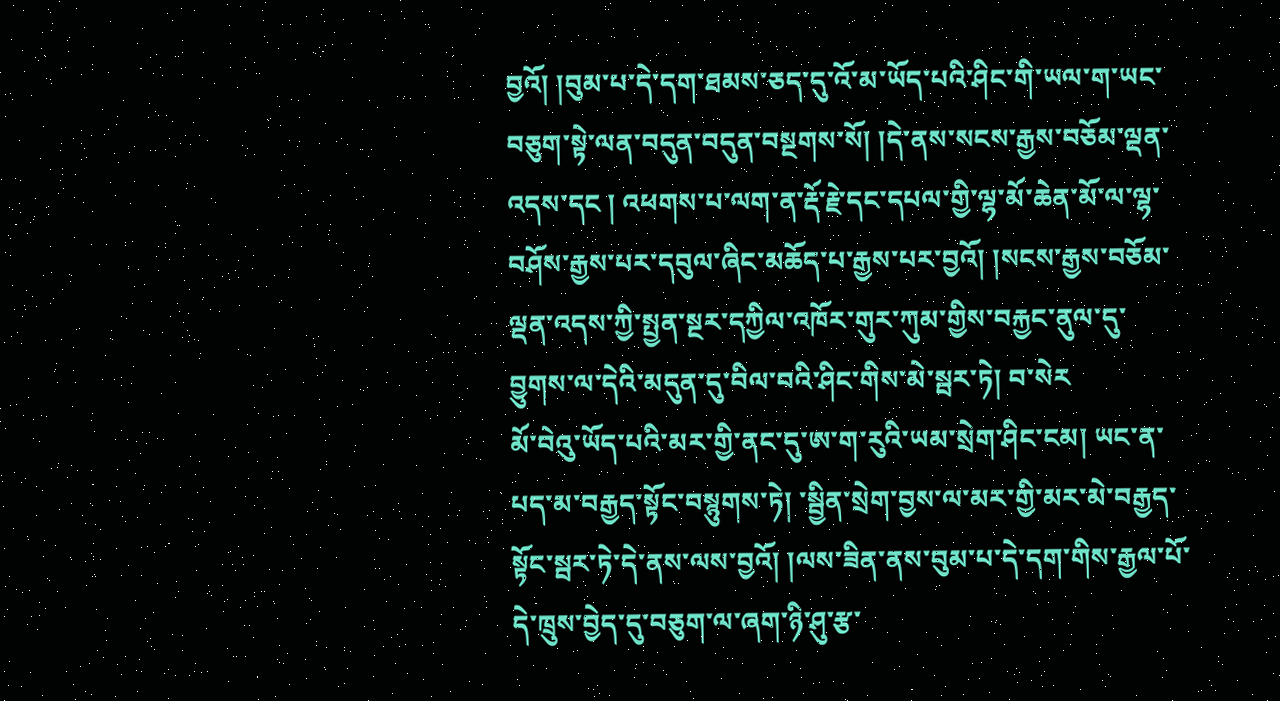བྱའོ། །བུམ་པ་དེ་དག་ཐམས་ཅད་དུ་འོ་མ་ཡོད་པའི་ཤིང་གི་ཡལ་ག་ཡང་བཅུག་སྟེ་ལན་བདུན་བདུན་བསྔགས་སོ། །དེ་ནས་སངས་རྒྱས་བཅོམ་ལྡན་འདས་དང ། འཕགས་པ་ལག་ན་རྡོ་རྗེ་དང་དཔལ་གྱི་ལྷ་མོ་ཆེན་མོ་ལ་ལྷ་བཤོས་རྒྱས་པར་དབུལ་ཞིང་མཆོད་པ་རྒྱས་པར་བྱའོ། །སངས་རྒྱས་བཅོམ་ལྡན་འདས་ཀྱི་སྤྱན་སྔར་དཀྱིལ་འཁོར་གུར་ཀུམ་གྱིས་བརྐྱང་ནུལ་དུ་བྱུགས་ལ་དེའི་མདུན་དུ་བིལ་བའི་ཤིང་གིས་མེ་སྦར་ཏེ། བ་སེར
མོ་བེའུ་ཡོད་པའི་མར་གྱི་ནང་དུ་ཨ་ག་རུའི་ཡམ་སྲེག་ཤིང་ངམ། ཡང་ན་པད་མ་བརྒྱད་སྟོང་བསྙུགས་ཏེ། ་སྦྱིན་སྲེག་བྱས་ལ་མར་གྱི་མར་མེ་བརྒྱད་སྟོང་སྦར་ཏེ་དེ་ནས་ལས་བྱའོ། །ལས་ཟིན་ནས་བུམ་པ་དེ་དག་གིས་རྒྱལ་པོ་དེ་ཁྲུས་བྱེད་དུ་བཅུག་ལ་ཞག་ཉི་ཤུ་རྩ་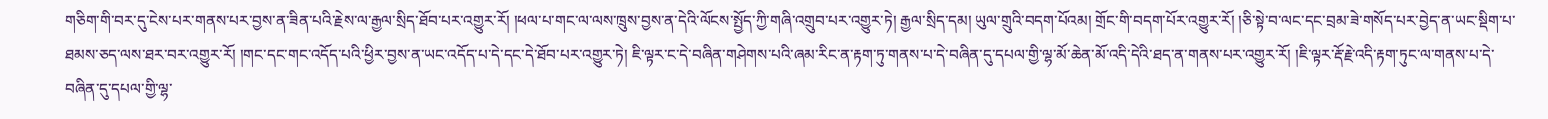གཅིག་གི་བར་དུ་ངེས་པར་གནས་པར་བྱས་ན་ཟིན་པའི་རྗེས་ལ་རྒྱལ་སྲིད་ཐོབ་པར་འགྱུར་རོ། །ཕལ་པ་གང་ལ་ལས་ཁྲུས་བྱས་ན་དེའི་ལོངས་སྤྱོད་ཀྱི་གཞི་འགྲུབ་པར་འགྱུར་ཏེ། རྒྱལ་སྲིད་དམ། ཡུལ་གྲུའི་བདག་པོའམ། གྲོང་གི་བདག་པོར་འགྱུར་རོ། །ཅི་སྟེ་བ་ལང་དང་བྲམ་ཟེ་གསོད་པར་བྱེད་ན་ཡང་སྡིག་པ་ཐམས་ཅད་ལས་ཐར་བར་འགྱུར་རོ། །གང་དང་གང་འདོད་པའི་ཕྱིར་བྱས་ན་ཡང་འདོད་པ་དེ་དང་དེ་ཐོབ་པར་འགྱུར་ཏེ། ཇི་ལྟར་ང་དེ་བཞིན་གཤེགས་པའི་ཞམ་རིང་ན་རྟག་ཏུ་གནས་པ་དེ་བཞིན་དུ་དཔལ་གྱི་ལྷ་མོ་ཆེན་མོ་འདི་དེའི་ཐད་ན་གནས་པར་འགྱུར་རོ། །ཇི་ལྟར་རྡོ་རྗེ་འདི་རྟག་ཏུང་ལ་གནས་པ་དེ་བཞིན་དུ་དཔལ་གྱི་ལྷ་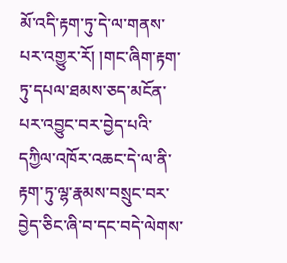མོ་འདི་རྟག་ཏུ་དེ་ལ་གནས་པར་འགྱུར་རོ། །གང་ཞིག་རྟག་ཏུ་དཔལ་ཐམས་ཅད་མངོན་པར་འབྱུང་བར་བྱེད་པའི་དཀྱིལ་འཁོར་འཆང་དེ་ལ་ནི་རྟག་ཏུ་ལྷ་རྣམས་བསྲུང་བར་བྱེད་ཅིང་ཞི་བ་དང་བདེ་ལེགས་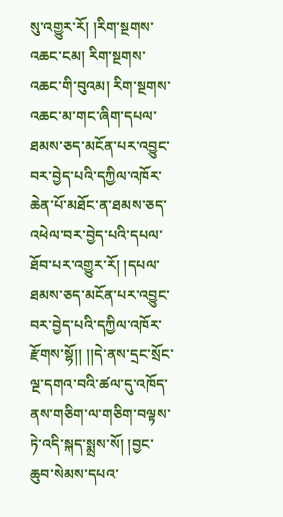སུ་འགྱུར་རོ། །རིག་སྔགས་འཆང་ངམ། རིག་སྔགས་འཆང་གི་བུའམ། རིག་སྔགས་འཆང་མ་གང་ཞིག་དཔལ་ཐམས་ཅད་མངོན་པར་འབྱུང་བར་བྱེད་པའི་དཀྱིལ་འཁོར་ཆེན་པོ་མཐོང་ན་ཐམས་ཅད་འཕེལ་བར་བྱེད་པའི་དཔལ་ཐོབ་པར་འགྱུར་རོ། །དཔལ་ཐམས་ཅད་མངོན་པར་འབྱུང་བར་བྱེད་པའི་དཀྱིལ་འཁོར་རྫོགས་སྷོ།། །།དེ་ནས་དྲང་སྲོང་ལྔ་དགའ་བའི་ཚལ་དུ་འཁོད་ནས་གཅིག་ལ་གཅིག་བལྟས་ཏེ་འདི་སྐད་སྨྲས་སོ། །བྱང་ཆུབ་སེམས་དཔའ་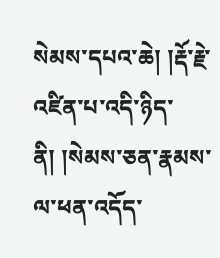སེམས་དཔའ་ཆེ། །རྡོ་རྗེ་འཛིན་པ་འདི་ཉིད་ནི། །སེམས་ཅན་རྣམས་ལ་ཕན་འདོད་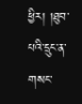ཕྱིར། །ཐུབ་པའི་དྲུང་ན་གསང་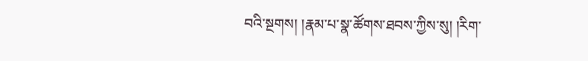བའི་སྔགས། །རྣམ་པ་སྣ་ཚོགས་ཐབས་ཀྱིས་སུ། །རིག་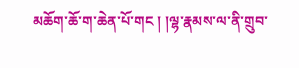མཆོག་ཆོ་ག་ཆེན་པོ་གང ། །ལྷ་རྣམས་ལ་ནི་གྲུབ་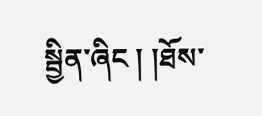སྦྱིན་ཞིང ། །ཐོས་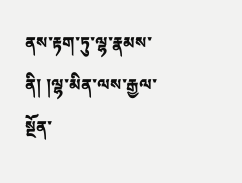ནས་རྟག་ཏུ་ལྷ་རྣམས་ནི། །ལྷ་མིན་ལས་རྒྱལ་སྔོན་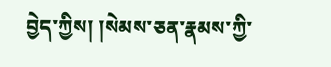བྱེད་ཀྱིས། །སེམས་ཅན་རྣམས་ཀྱི་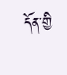དོན་གྱི